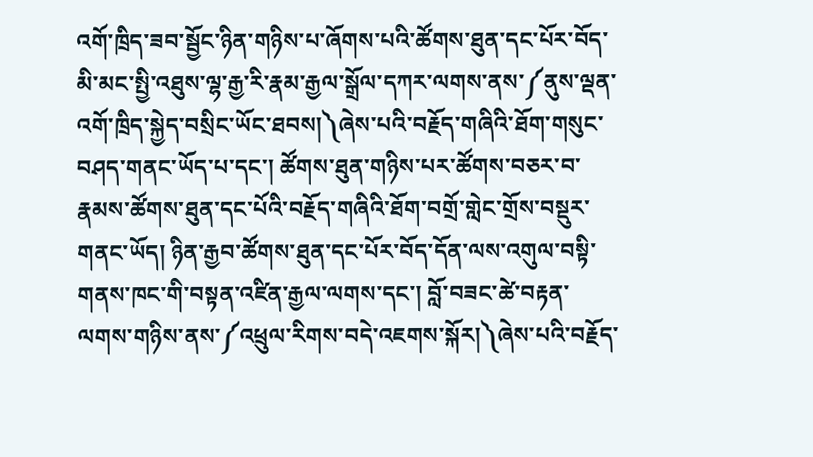འགོ་ཁྲིད་ཟབ་སྦྱོང་ཉིན་གཉིས་པ་ཞོགས་པའི་ཚོགས་ཐུན་དང་པོར་བོད་མི་མང་སྤྱི་འཐུས་ལྷ་རྒྱ་རི་རྣམ་རྒྱལ་སྒྲོལ་དཀར་ལགས་ནས་༼ནུས་ལྡན་འགོ་ཁྲིད་སྐྱེད་བསྲིང་ཡོང་ཐབས།༽ཞེས་པའི་བརྗོད་གཞིའི་ཐོག་གསུང་བཤད་གནང་ཡོད་པ་དང་། ཚོགས་ཐུན་གཉིས་པར་ཚོགས་བཅར་བ་རྣམས་ཚོགས་ཐུན་དང་པོའི་བརྗོད་གཞིའི་ཐོག་བགྲོ་གླེང་གྲོས་བསྡུར་གནང་ཡོད། ཉིན་རྒྱབ་ཚོགས་ཐུན་དང་པོར་བོད་དོན་ལས་འགུལ་བསྟི་གནས་ཁང་གི་བསྟན་འཛིན་རྒྱལ་ལགས་དང་། བློ་བཟང་ཚེ་བརྟན་ལགས་གཉིས་ནས་༼འཕྲུལ་རིགས་བདེ་འཇགས་སྐོར།༽ཞེས་པའི་བརྗོད་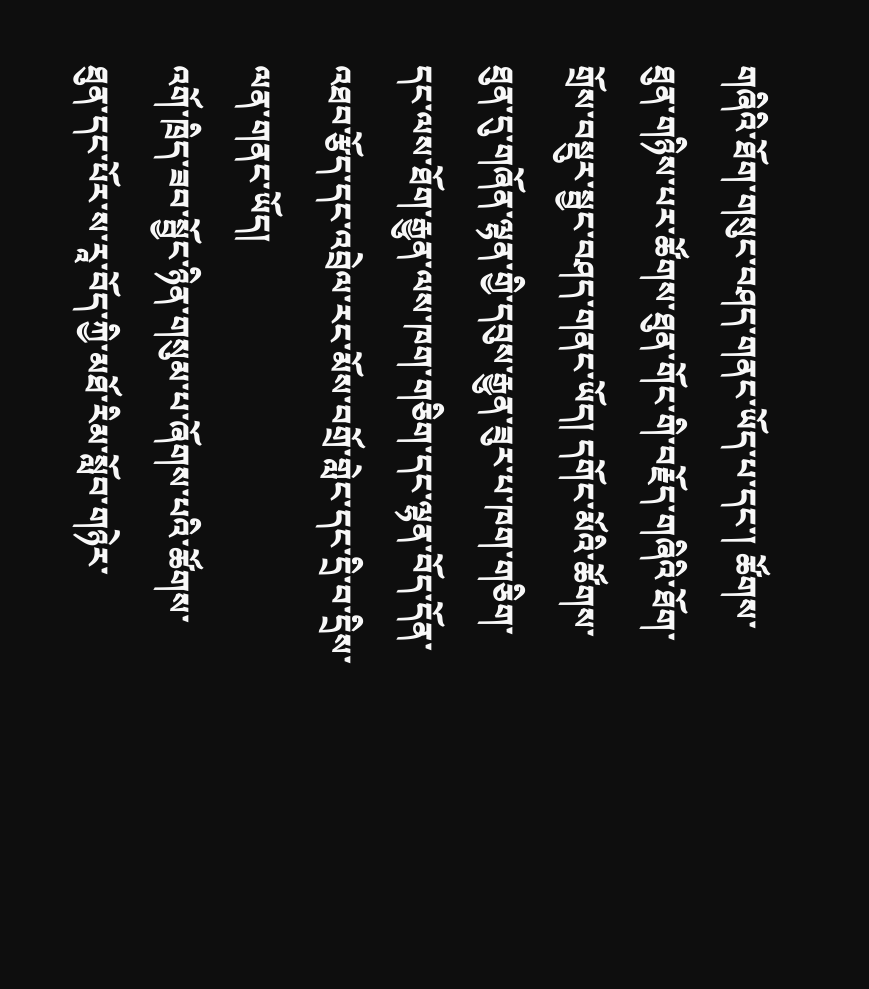གཞིའི་ཐོག་གསུང་བཤད་གནང་ཡོད་པ་དང་། ཚོགས་ཐུན་གཉིས་པར་ཚོགས་ཐུན་གོང་གི་བརྗོད་གཞིའི་ཐོག་གྲོས་བསྡུར་སྦྱང་བཤད་གནང་ཡོད། དགོང་མོའི་ཚོགས་ཐུན་དུ་གཞོན་ལྷན་གྱི་དབུས་རྒྱུན་ཟུར་པ་ཁག་གཅིག་དང་ལས་ཐོག་རྒྱུན་ལས་ཁག་གཅིག་དང་ལྷན་བོད་དོན་འཐབ་རྩོད་དང་འབྲེལ་རང་མོས་བགྲོ་གླེང་དང་དྲི་བ་དྲིས་ལན་གནང་ཡོད།
འགོ་ཁྲིད་ཟབ་སྦྱོང་ཉིན་གསུམ་པ་ཞོགས་པའི་ཚོགས་ཐུན་དང་པོར་ས་རཱ་བོད་ཀྱི་མཐོ་རིམ་སློབ་གཉེར་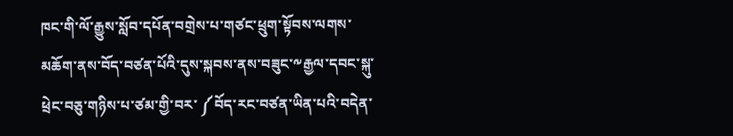ཁང་གི་ལོ་རྒྱུས་སློབ་དཔོན་བགྲེས་པ་གཙང་ཕྲུག་སྟོབས་ལགས་མཆོག་ནས་བོད་བཙན་པོའི་དུས་སྐབས་ནས་བཟུང་༸རྒྱལ་དབང་སྐུ་ཕྲེང་བཅུ་གཉིས་པ་ཙམ་གྱི་བར་ ༼བོད་རང་བཙན་ཡིན་པའི་བདེན་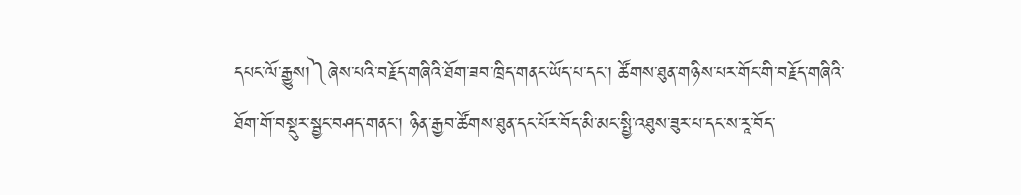དཔང་ལོ་རྒྱུས།༽ཞེས་པའི་བརྗོད་གཞིའི་ཐོག་ཟབ་ཁྲིད་གནང་ཡོད་པ་དང་། ཚོགས་ཐུན་གཉིས་པར་གོང་གི་བརྗོད་གཞིའི་ཐོག་གོ་བསྡུར་སྦྱང་བཤད་གནང་། ཉིན་རྒྱབ་ཚོགས་ཐུན་དང་པོར་བོད་མི་མང་སྤྱི་འཐུས་ཟུར་པ་དང་ས་རཱ་བོད་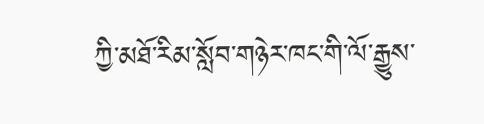ཀྱི་མཐོ་རིམ་སློབ་གཉེར་ཁང་གི་ལོ་རྒྱུས་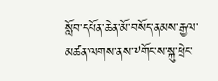སློབ་དཔོན་ཆེན་མོ་བསོད་ནམས་རྒྱལ་མཚན་ལགས་ནས་༸གོང་ས་སྐུ་ཕྲེང་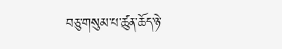བཅུ་གསུམ་པ་ཚུན་ཆོད་ཉེ་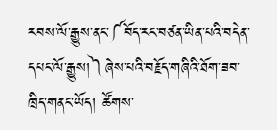རབས་ལོ་རྒྱུས་ནང་༼བོད་རང་བཙན་ཡིན་པའི་བདེན་དཔང་ལོ་རྒྱུས།༽ཞེས་པའི་བརྗོད་གཞིའི་ཐོག་ཟབ་ཁྲིད་གནང་ཡོད། ཚོགས་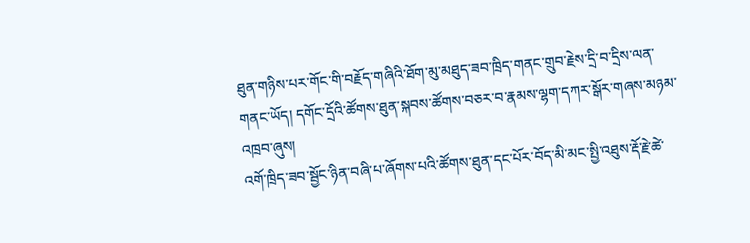ཐུན་གཉིས་པར་གོང་གི་བརྗོད་གཞིའི་ཐོག་མུ་མཐུད་ཟབ་ཁྲིད་གནང་གྲུབ་རྗེས་དྲི་བ་དྲིས་ལན་གནང་ཡོད། དགོང་དྲོའི་ཚོགས་ཐུན་སྐབས་ཚོགས་བཅར་བ་རྣམས་ལྷག་དཀར་སྒོར་གཞས་མཉམ་འཁྲབ་ཞུས།
འགོ་ཁྲིད་ཟབ་སྦྱོང་ཉིན་བཞི་པ་ཞོགས་པའི་ཚོགས་ཐུན་དང་པོར་བོད་མི་མང་སྤྱི་འཐུས་རྡོ་རྗེ་ཚེ་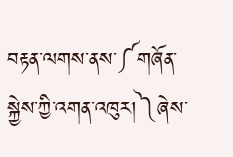བརྟན་ལགས་ནས་༼གཞོན་སྐྱེས་ཀྱི་འགན་འཁུར།༽ཞེས་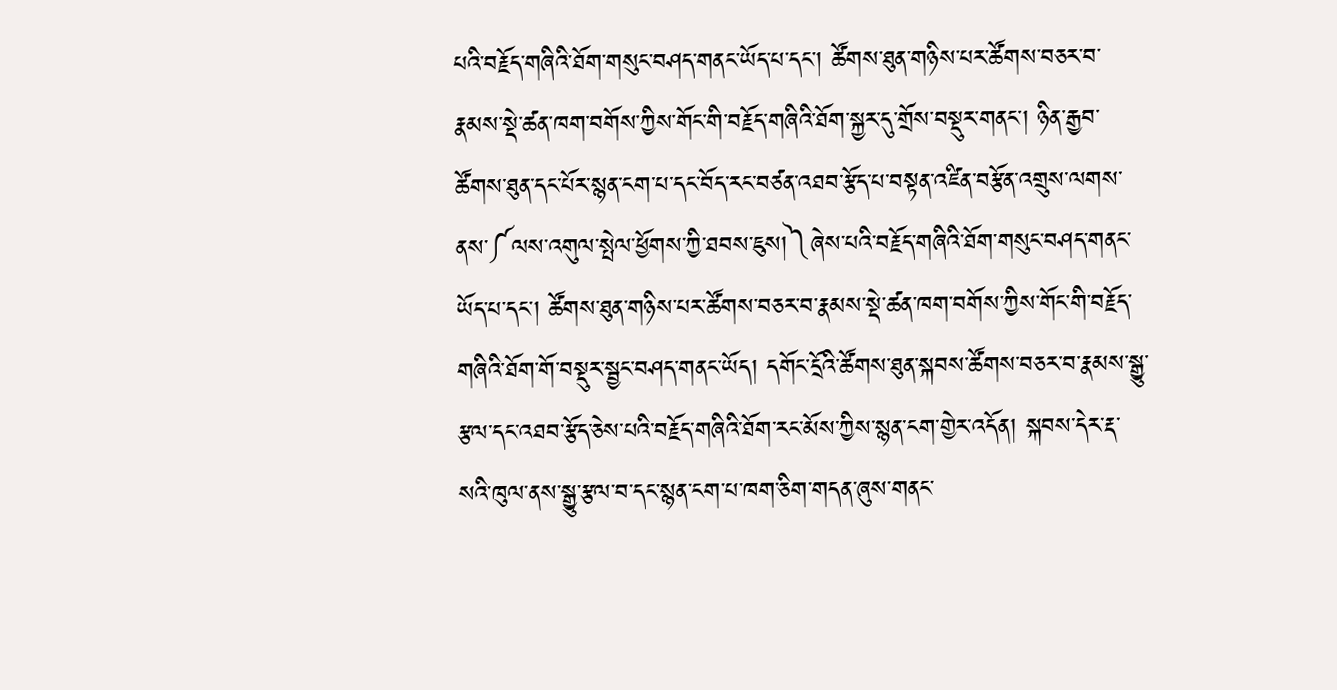པའི་བརྗོད་གཞིའི་ཐོག་གསུང་བཤད་གནང་ཡོད་པ་དང་། ཚོགས་ཐུན་གཉིས་པར་ཚོགས་བཅར་བ་རྣམས་སྡེ་ཚན་ཁག་བགོས་ཀྱིས་གོང་གི་བརྗོད་གཞིའི་ཐོག་སྐྱར་དུ་གྲོས་བསྡུར་གནང་། ཉིན་རྒྱབ་ཚོགས་ཐུན་དང་པོར་སྙན་ངག་པ་དང་བོད་རང་བཙན་འཐབ་རྩོད་པ་བསྟན་འཛིན་བརྩོན་འགྲུས་ལགས་ནས་༼ལས་འགུལ་སྤེལ་ཕྱོགས་ཀྱི་ཐབས་ཇུས།༽ཞེས་པའི་བརྗོད་གཞིའི་ཐོག་གསུང་བཤད་གནང་ཡོད་པ་དང་། ཚོགས་ཐུན་གཉིས་པར་ཚོགས་བཅར་བ་རྣམས་སྡེ་ཚན་ཁག་བགོས་ཀྱིས་གོང་གི་བརྗོད་གཞིའི་ཐོག་གོ་བསྡུར་སྦྱང་བཤད་གནང་ཡོད། དགོང་དྲོའི་ཚོགས་ཐུན་སྐབས་ཚོགས་བཅར་བ་རྣམས་སྒྱུ་རྩལ་དང་འཐབ་རྩོད་ཅེས་པའི་བརྗོད་གཞིའི་ཐོག་རང་མོས་ཀྱིས་སྙན་ངག་གྱེར་འདོན། སྐབས་དེར་རྡ་སའི་ཁུལ་ནས་སྒྱུ་རྩལ་བ་དང་སྙན་ངག་པ་ཁག་ཅིག་གདན་ཞུས་གནང་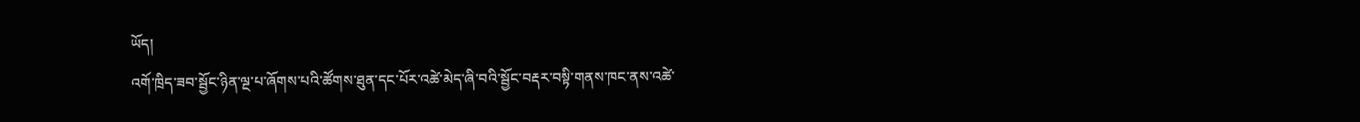ཡོད།
འགོ་ཁྲིད་ཟབ་སྦྱོང་ཉིན་ལྔ་པ་ཞོགས་པའི་ཚོགས་ཐུན་དང་པོར་འཚེ་མེད་ཞི་བའི་སྦྱོང་བརྡར་བསྟི་གནས་ཁང་ནས་འཚེ་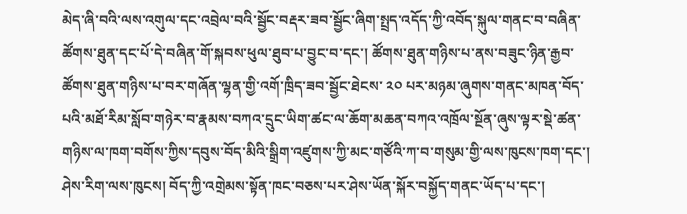མེད་ཞི་བའི་ལས་འགུལ་དང་འབྲེལ་བའི་སྦྱོང་བརྡར་ཟབ་སྦྱོང་ཞིག་སྤྲད་འདོད་ཀྱི་འབོད་སྐུལ་གནང་བ་བཞིན་ཚོགས་ཐུན་དང་པོ་དེ་བཞིན་གོ་སྐབས་ཕུལ་ཐུབ་པ་བྱུང་བ་དང་། ཚོགས་ཐུན་གཉིས་པ་ནས་བཟུང་ཉིན་རྒྱབ་ཚོགས་ཐུན་གཉིས་པ་བར་གཞོན་ལྷན་གྱི་འགོ་ཁྲིད་ཟབ་སྦྱོང་ཐེངས་ ༢༠ པར་མཉམ་ཞུགས་གནང་མཁན་བོད་པའི་མཐོ་རིམ་སློབ་གཉེར་བ་རྣམས་བཀའ་དྲུང་ཡིག་ཚང་ལ་ཆོག་མཆན་བཀའ་འཁྲོལ་སྔོན་ཞུས་ལྟར་སྡེ་ཚན་གཉིས་ལ་ཁག་བགོས་ཀྱིས་དབུས་བོད་མིའི་སྒྲིག་འཛུགས་ཀྱི་མང་གཙོའི་ཀ་བ་གསུམ་གྱི་ལས་ཁུངས་ཁག་དང་། ཤེས་རིག་ལས་ཁུངས། བོད་ཀྱི་འགྲེམས་སྟོན་ཁང་བཅས་པར་ཤེས་ཡོན་སྐོར་བསྐྱོད་གནང་ཡོད་པ་དང་།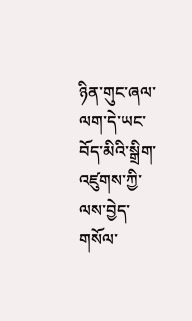ཉིན་གུང་ཞལ་ལག་དེ་ཡང་བོད་མིའི་སྒྲིག་འཛུགས་ཀྱི་ལས་བྱེད་གསོལ་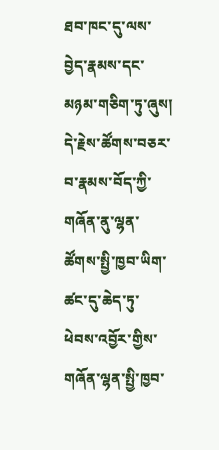ཐབ་ཁང་དུ་ལས་བྱེད་རྣམས་དང་མཉམ་གཅིག་ཏུ་ཞུས། དེ་རྗེས་ཚོགས་བཅར་བ་རྣམས་བོད་ཀྱི་གཞོན་ནུ་ལྷན་ཚོགས་སྤྱི་ཁྱབ་ཡིག་ཚང་དུ་ཆེད་ཏུ་ཕེབས་འབྱོར་གྱིས་གཞོན་ལྷན་སྤྱི་ཁྱབ་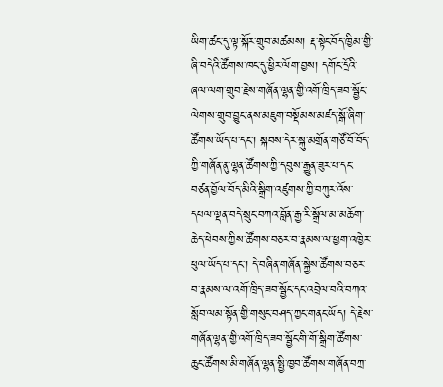ཡིག་ཚང་དུ་ལྟ་སྐོར་གྲུབ་མཚམས། རྡ་སྟེང་བོད་ཁྱིམ་གྱི་ཞི་བདེའི་ཚོགས་ཁང་དུ་ཕྱིར་ལོག་བྱས། དགོང་དྲོའི་ཞལ་ལག་གྲུབ་རྗེས་གཞོན་ལྷན་གྱི་འགོ་ཁྲིད་ཟབ་སྦྱོང་ལེགས་གྲུབ་བྱུང་ནས་མཇུག་བསྡོམས་མཛད་སྒོ་ཞིག་ཚོགས་ཡོད་པ་དང་། སྐབས་དེར་སྐུ་མགྲོན་གཙོ་བོ་བོད་ཀྱི་གཞོན་ནུ་ལྷན་ཚོགས་ཀྱི་དབུས་རྒྱུན་ཟུར་པ་དང་བཙན་བྱོལ་བོད་མིའི་སྒྲིག་འཛུགས་ཀྱི་བཀུར་འོས་དཔལ་ལྡན་བདེ་སྲུང་བཀའ་བློན་རྒྱ་རི་སྒྲོལ་མ་མཆོག་ཆེད་ཕེབས་ཀྱིས་ཚོགས་བཅར་བ་རྣམས་ལ་ཕྱག་འཁྱེར་ཕུལ་ཡོད་པ་དང་། དེ་བཞིན་གཞོན་སྐྱེས་ཚོགས་བཅར་བ་རྣམས་ལ་འགོ་ཁྲིད་ཟབ་སྦྱོང་དང་འབྲེལ་བའི་བཀའ་སློབ་ལམ་སྟོན་གྱི་གསུང་བཤད་ཀྱང་གནང་ཡོད། དེ་རྗེས་གཞོན་ལྷན་གྱི་འགོ་ཁྲིད་ཟབ་སྦྱོང་གི་གོ་སྒྲིག་ཚོགས་ཆུང་ཚོགས་མི་གཞོན་ལྷན་སྤྱི་ཁྱབ་ཚོགས་གཞོན་བཀྲ་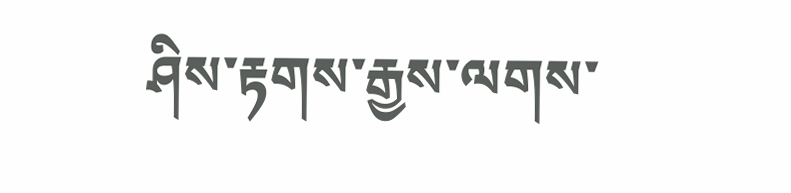ཤིས་རྟགས་རྒྱས་ལགས་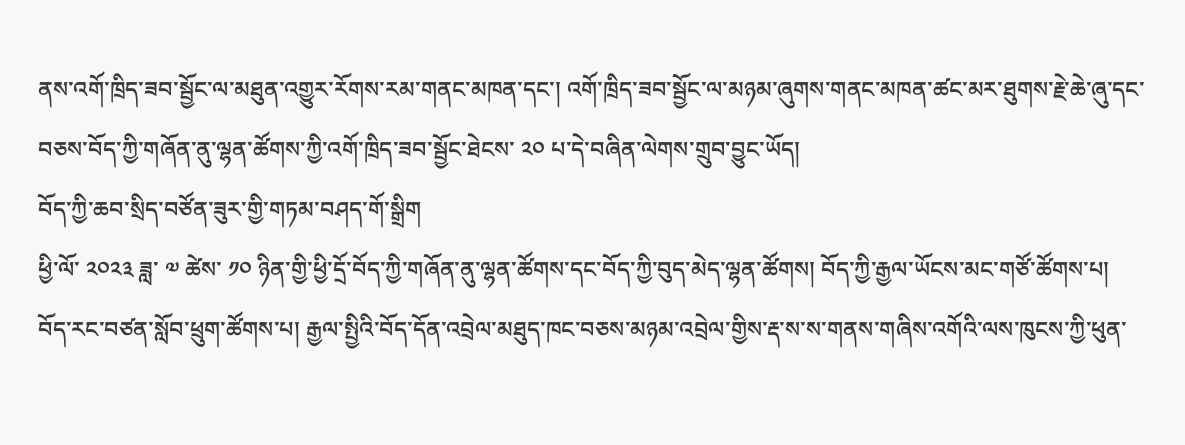ནས་འགོ་ཁྲིད་ཟབ་སྦྱོང་ལ་མཐུན་འགྱུར་རོགས་རམ་གནང་མཁན་དང་། འགོ་ཁྲིད་ཟབ་སྦྱོང་ལ་མཉམ་ཞུགས་གནང་མཁན་ཚང་མར་ཐུགས་རྗེ་ཆེ་ཞུ་དང་བཅས་བོད་ཀྱི་གཞོན་ནུ་ལྷན་ཚོགས་ཀྱི་འགོ་ཁྲིད་ཟབ་སྦྱོང་ཐེངས་ ༢༠ པ་དེ་བཞིན་ལེགས་གྲུབ་བྱུང་ཡོད།
བོད་ཀྱི་ཆབ་སྲིད་བཙོན་ཟུར་གྱི་གཏམ་བཤད་གོ་སྒྲིག
ཕྱི་ལོ་ ༢༠༢༣ ཟླ་ ༧ ཚེས་ ༡༠ ཉིན་གྱི་ཕྱི་དྲོ་བོད་ཀྱི་གཞོན་ནུ་ལྷན་ཚོགས་དང་བོད་ཀྱི་བུད་མེད་ལྷན་ཚོགས། བོད་ཀྱི་རྒྱལ་ཡོངས་མང་གཙོ་ཚོགས་པ། བོད་རང་བཙན་སློབ་ཕྲུག་ཚོགས་པ། རྒྱལ་སྤྱིའི་བོད་དོན་འབྲེལ་མཐུད་ཁང་བཅས་མཉམ་འབྲེལ་གྱིས་རྡ་ས་ས་གནས་གཞིས་འགོའི་ལས་ཁུངས་ཀྱི་ཕུན་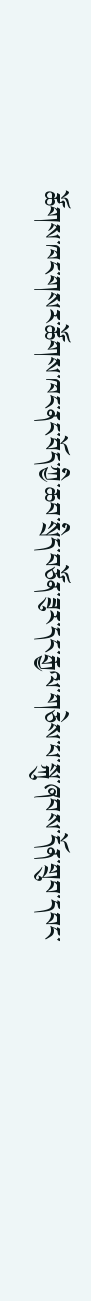ཚོགས་ཁང་གསར་ཚོགས་ཁང་ནང་བོད་ཀྱི་ཆབ་སྲིད་བཙོན་ཟུར་དང་རྒྱལ་གཅེས་པ་སྐུ་ཞབས་དོན་གྲུབ་དབང་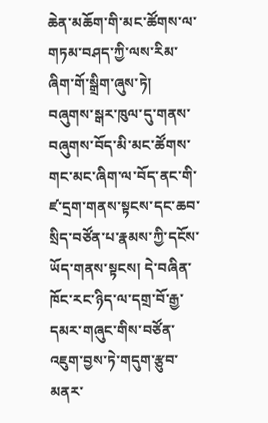ཆེན་མཆོག་གི་མང་ཚོགས་ལ་གཏམ་བཤད་ཀྱི་ལས་རིམ་ཞིག་གོ་སྒྲིག་ཞུས་ཏེ།
བཞུགས་སྒར་ཁུལ་དུ་གནས་བཞུགས་བོད་མི་མང་ཚོགས་གང་མང་ཞིག་ལ་བོད་ནང་གི་ཛ་དྲག་གནས་སྟངས་དང་ཆབ་སྲིད་བཙོན་པ་རྣམས་ཀྱི་དངོས་ཡོད་གནས་སྟངས། དེ་བཞིན་ཁོང་རང་ཉིད་ལ་དགྲ་བོ་རྒྱ་དམར་གཞུང་གིས་བཙོན་འཇུག་བྱས་ཏེ་གདུག་རྩུབ་མནར་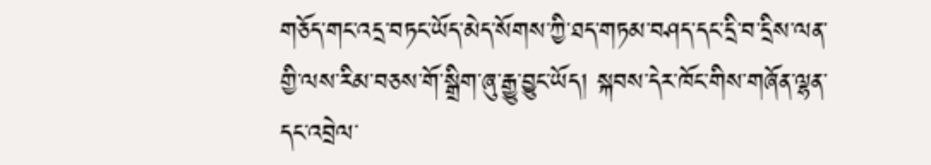གཅོད་གང་འདྲ་བཏང་ཡོད་མེད་སོགས་ཀྱི་ཐད་གཏམ་བཤད་དང་དྲི་བ་དྲིས་ལན་གྱི་ལས་རིམ་བཅས་གོ་སྒྲིག་ཞུ་རྒྱུ་བྱུང་ཡོད། སྐབས་དེར་ཁོང་གིས་གཞོན་ལྷན་དང་འབྲེལ་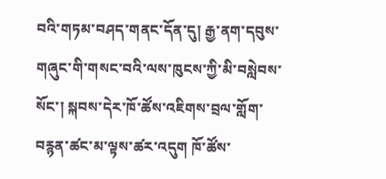བའི་གཏམ་བཤད་གནང་དོན་དུ། རྒྱ་ནག་དབུས་གཞུང་གི་གསང་བའི་ལས་ཁུངས་ཀྱི་མི་བསླེབས་སོང་། སྐབས་དེར་ཁོ་ཚོས་འཇིགས་བྲལ་གློག་བརྙན་ཚང་མ་ལྟས་ཚར་འདུག ཁོ་ཚོས་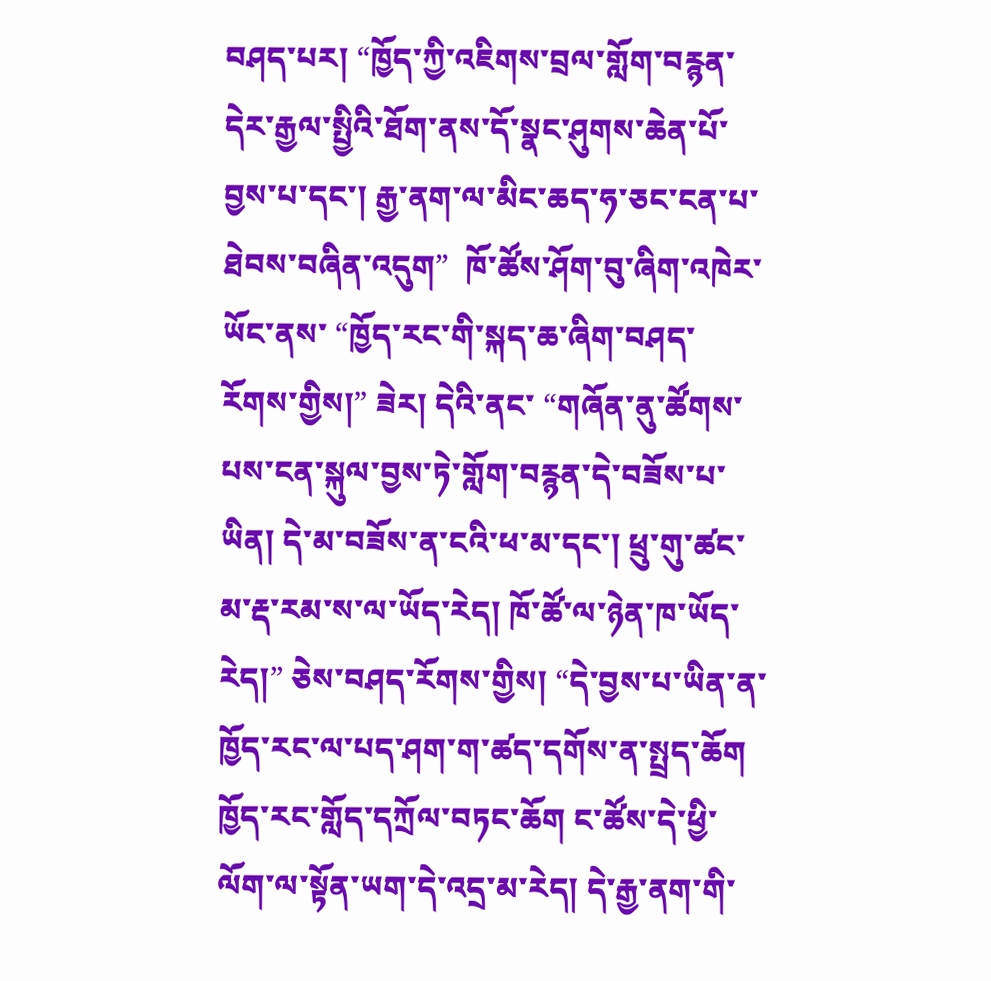བཤད་པར། “ཁྱོད་ཀྱི་འཇིགས་བྲལ་གློག་བརྙན་དེར་རྒྱལ་སྤྱིའི་ཐོག་ནས་དོ་སྣང་ཤུགས་ཆེན་པོ་བྱས་པ་དང་། རྒྱ་ནག་ལ་མིང་ཆད་ཧ་ཅང་ངན་པ་ཐེབས་བཞིན་འདུག”  ཁོ་ཚོས་ཤོག་བུ་ཞིག་འཁེར་ཡོང་ནས་ “ཁྱོད་རང་གི་སྐད་ཆ་ཞིག་བཤད་རོགས་གྱིས།” ཟེར། དེའི་ནང་ “གཞོན་ནུ་ཚོགས་པས་ངན་སྐུལ་བྱས་ཏེ་གློག་བརྙན་དེ་བཟོས་པ་ཡིན། དེ་མ་བཟོས་ན་ངའི་ཕ་མ་དང་། ཕྲུ་གུ་ཚང་མ་རྡ་རམ་ས་ལ་ཡོད་རེད། ཁོ་ཚོ་ལ་ཉེན་ཁ་ཡོད་རེད།” ཅེས་བཤད་རོགས་གྱིས། “དེ་བྱས་པ་ཡིན་ན་ཁྱོད་རང་ལ་པད་ཤག་ག་ཚད་དགོས་ན་སྤྲད་ཆོག ཁྱོད་རང་གློད་དཀྲོལ་བཏང་ཆོག ང་ཚོས་དེ་ཕྱི་ལོག་ལ་སྟོན་ཡག་དེ་འདྲ་མ་རེད། དེ་རྒྱ་ནག་གི་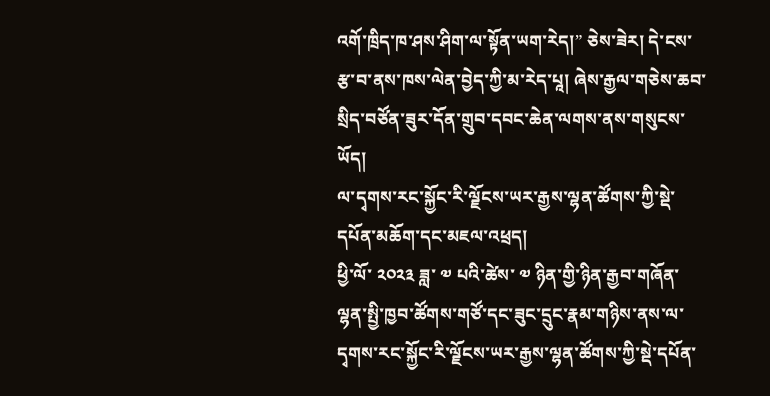འགོ་ཁྲིད་ཁ་ཤས་ཤིག་ལ་སྟོན་ཡག་རེད།” ཅེས་ཟེར། དེ་ངས་རྩ་བ་ནས་ཁས་ལེན་བྱེད་ཀྱི་མ་རེད་པཱ། ཞེས་རྒྱལ་གཅེས་ཆབ་སྲིད་བཙོན་ཟུར་དོན་གྲུབ་དབང་ཆེན་ལགས་ནས་གསུངས་ཡོད།
ལ་དྭགས་རང་སྐྱོང་རི་ལྗོངས་ཡར་རྒྱས་ལྷན་ཚོགས་ཀྱི་སྡེ་དཔོན་མཆོག་དང་མཇལ་འཕྲད།
ཕྱི་ལོ་ ༢༠༢༣ ཟླ་ ༧ པའི་ཚེས་ ༧ ཉིན་གྱི་ཉིན་རྒྱབ་གཞོན་ལྷན་སྤྱི་ཁྱབ་ཚོགས་གཙོ་དང་ཟུང་དྲུང་རྣམ་གཉིས་ནས་ལ་དྭགས་རང་སྐྱོང་རི་ལྗོངས་ཡར་རྒྱས་ལྷན་ཚོགས་ཀྱི་སྡེ་དཔོན་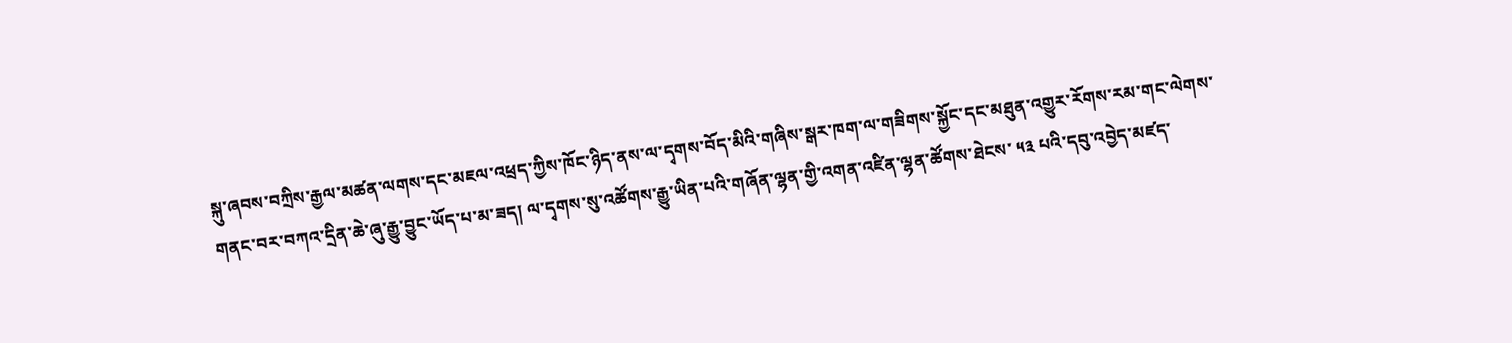སྐུ་ཞབས་བཀྲིས་རྒྱལ་མཚན་ལགས་དང་མཇལ་འཕྲད་ཀྱིས་ཁོང་ཉིད་ནས་ལ་དྭགས་བོད་མིའི་གཞིས་སྒར་ཁག་ལ་གཟིགས་སྐྱོང་དང་མཐུན་འགྱུར་རོགས་རམ་གང་ལེགས་གནང་བར་བཀའ་དྲིན་ཆེ་ཞུ་རྒྱུ་བྱུང་ཡོད་པ་མ་ཟད། ལ་དྭགས་སུ་འཚོགས་རྒྱུ་ཡིན་པའི་གཞོན་ལྷན་གྱི་འགན་འཛིན་ལྷན་ཚོགས་ཐེངས་ ༥༣ པའི་དབུ་འབྱེད་མཛད་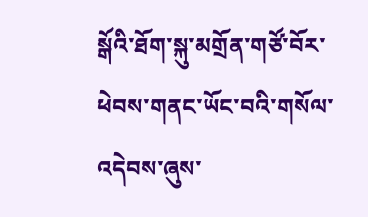སྒོའི་ཐོག་སྐུ་མགྲོན་གཙོ་བོར་ཕེབས་གནང་ཡོང་བའི་གསོལ་འདེབས་ཞུས་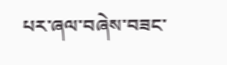པར་ཞལ་བཞེས་བཟང་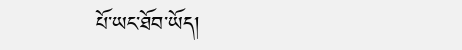པོ་ཡང་ཐོབ་ཡོད།